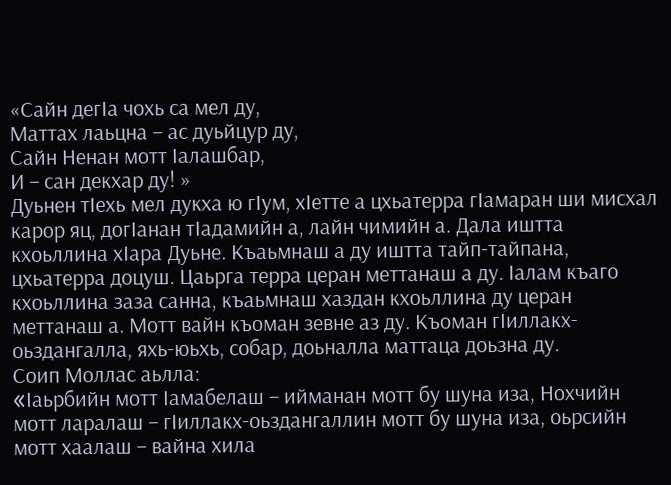«Сайн дегIа чохь са мел ду,
Маттах лаьцна – ас дуьйцур ду,
Сайн Ненан мотт Iалашбар,
И – сан декхар ду! »
Дуьнен тIехь мел дукха ю гIум, хIетте а цхьатерра гIамаран ши мисхал карор яц, догIанан тIадамийн а, лайн чимийн а. Дала иштта кхоьллина хIара Дуьне. Къаьмнаш а ду иштта тайп-тайпана, цхьатерра доцуш. Цаьрга терра церан меттанаш а ду. Iалам къаго кхоьллина заза санна, къаьмнаш хаздан кхоьллина ду церан меттанаш а. Мотт вайн къоман зевне аз ду. Къоман гIиллакх-оьздангалла, яхь-юьхь, собар, доьналла маттаца доьзна ду.
Соип Моллас аьлла:
«Iаьрбийн мотт Iамабелаш – ийманан мотт бу шуна иза, Нохчийн мотт ларалаш – гIиллакх-оьздангаллин мотт бу шуна иза, оьрсийн мотт хаалаш – вайна хила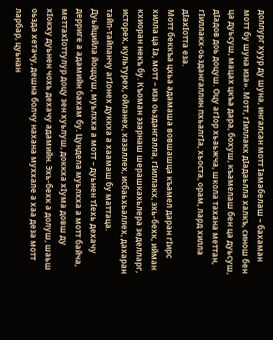доллург хуур ду шуна, ингалсан мотт Iамабелаш – бахаман мотт бу шуна иза». Мотт, гIиллакх дIадаьлла халкъ, синош бен ца дуьсуш, мацах цкъа дара, бохуш, къамелаш бен ца дуьсуш, дIадов доь доцуш. Оцу агIор хьаьжча, школа тахана меттан, гIиллакх-оьздангаллин пхьалгIа, хьоста, орам, лард хилла дIахIотта еза.
Мотт беккъа цхьа адамаша вовшашца къамел даран гIирс хилла ца Iа, мотт – иза оьздангалла, гIиллакх, эхь-бехк, ийман кхиоран некъ бу. Къоман эзарнаш шерашкахьлера зеделларг, исторех, культурех, ойланех, хазаллех, исбаьхьаллех, дахаран тайп-тайпанчу агIонех дуккха а хаамаш бу маттаца.
Дуьйцийла йоццуш, муьлхха а мотт – дуьнен тIехь дехачу дерриге а адамийн бахам бу. Цундела муьлхха а мотт байча, меттахIоттулур доцу зен хуьлуш, доккха хIума довш ду хIокху дуьнен чохь дехачу адамийн. Эхь-бехк а долуш, шаьш оьзда хетачу, дешна болчу нахана муххале а хаа деза мотт ларбар, цуьнан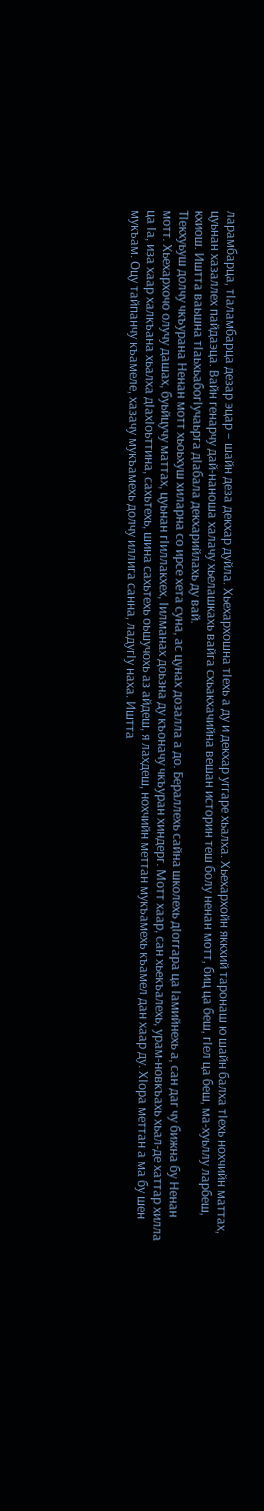ларамбарца, тIаламбарца дезар эцар – шайн деза декхар дуйла. Хьехархошна тIехь а ду и декхар уггаре хьалха. Хьехархойн яккхий таронаш ю шайн балха тIехь нохчийн маттах, цуьнан хазаллех пайдаэца. Вайн генарчу дай-наноша халачу хьелашкахь вайга схьакхачийна вешан историн теш болу ненан мотт, биц ца беш, гIел ца беш, ма-хуьллу ларбеш, кхиош. Иштта ваьшна тIаьхьабогIучаьрга дIабала декхарийлахь ду вай.
ТIекхуьуш долчу чкъурана Ненан мотт хьоьхуш хиларна со ирсе хета суна, ас цунах дозалла а до. Бераллехь сайна школехь дIоггара ца Iамийнехь а, сан даг чу бижна бу Ненан мотт. Хьехархочо олучу дашах, буьйцучу маттах, цуьнан гIиллакхех, Iилманах доьзна ду къоначу чкъуран хиндерг. Мотт хаар, сан хьекъалехь, урам-новкъахь хьал-де хаттар хилла ца Iа, иза хаар халкъана хьалха дIахIоьттина, сахьтехь, шина сахьтехь оьшучохь аз айдеш, я лахдеш, нохчийн меттан мукъамехь къамел дан хаар ду. ХIора меттан а ма бу шен мукъам. Оцу тайпанчу къамеле, хазачу мукъамехь долчу иллига санна, ладугIу наха. Иштта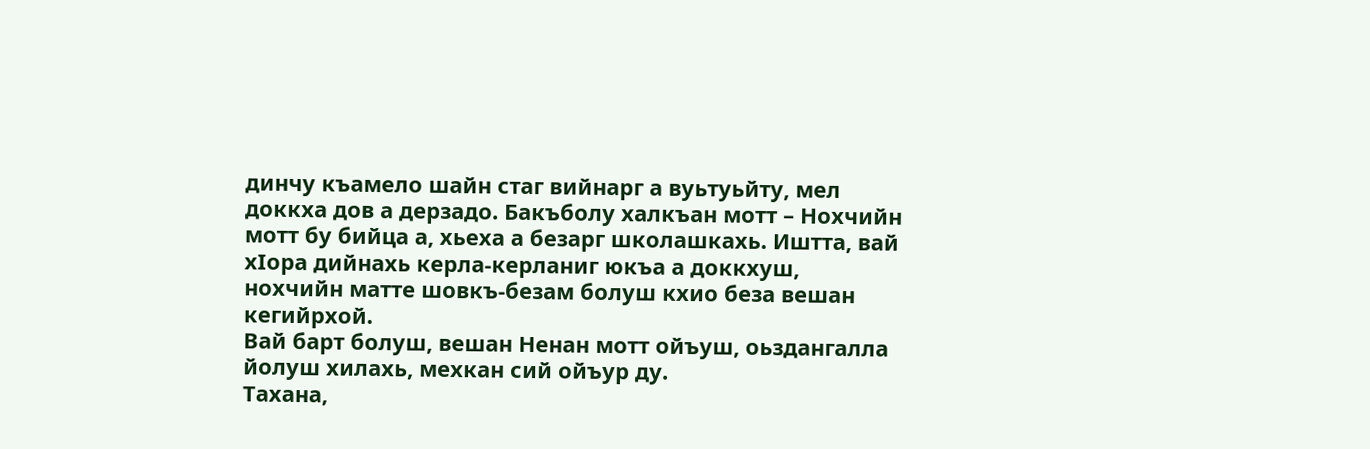динчу къамело шайн стаг вийнарг а вуьтуьйту, мел доккха дов а дерзадо. Бакъболу халкъан мотт – Нохчийн мотт бу бийца а, хьеха а безарг школашкахь. Иштта, вай хIора дийнахь керла-керланиг юкъа а доккхуш, нохчийн матте шовкъ-безам болуш кхио беза вешан кегийрхой.
Вай барт болуш, вешан Ненан мотт ойъуш, оьздангалла йолуш хилахь, мехкан сий ойъур ду.
Тахана,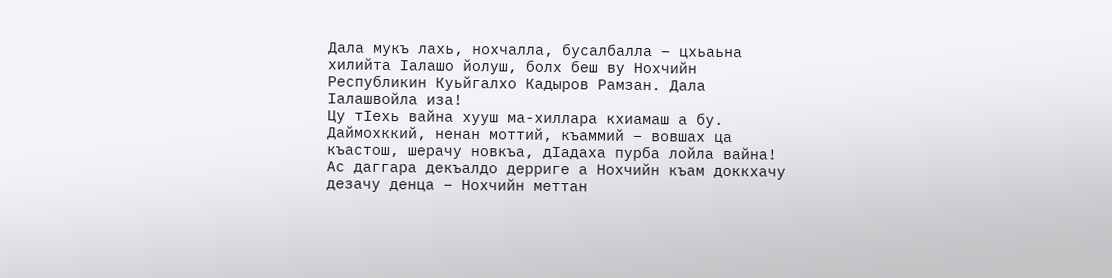Дала мукъ лахь, нохчалла, бусалбалла – цхьаьна хилийта Iалашо йолуш, болх беш ву Нохчийн Республикин Куьйгалхо Кадыров Рамзан. Дала Iалашвойла иза!
Цу тIехь вайна хууш ма-хиллара кхиамаш а бу. Даймохккий, ненан моттий, къаммий – вовшах ца къастош, шерачу новкъа, дIадаха пурба лойла вайна!
Ас даггара декъалдо дерриге а Нохчийн къам доккхачу дезачу денца – Нохчийн меттан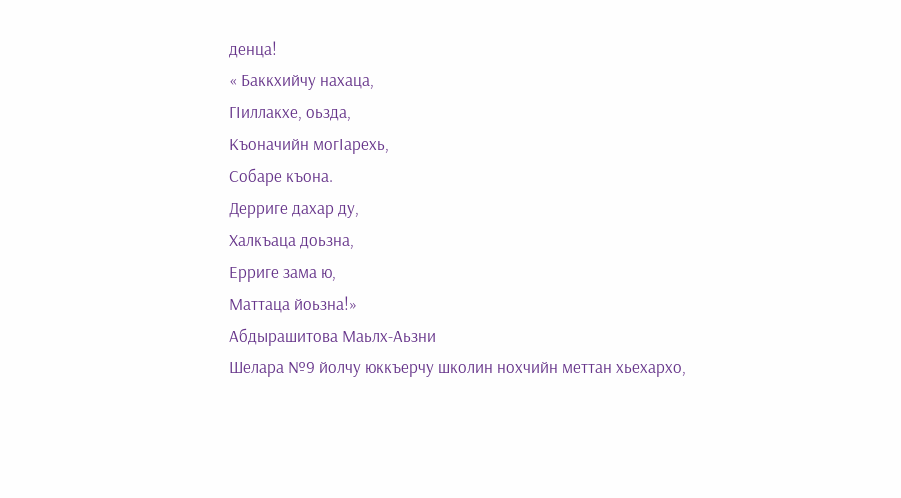денца!
« Баккхийчу нахаца,
ГIиллакхе, оьзда,
Къоначийн могIарехь,
Собаре къона.
Дерриге дахар ду,
Халкъаца доьзна,
Ерриге зама ю,
Маттаца йоьзна!»
Абдырашитова Маьлх-Аьзни
Шелара №9 йолчу юккъерчу школин нохчийн меттан хьехархо,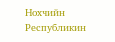Нохчийн Республикин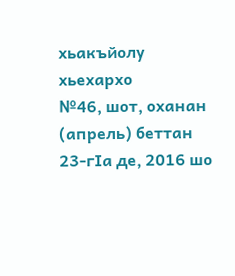хьакъйолу хьехархо
№46, шот, оханан (апрель) беттан 23-гIа де, 2016 шо